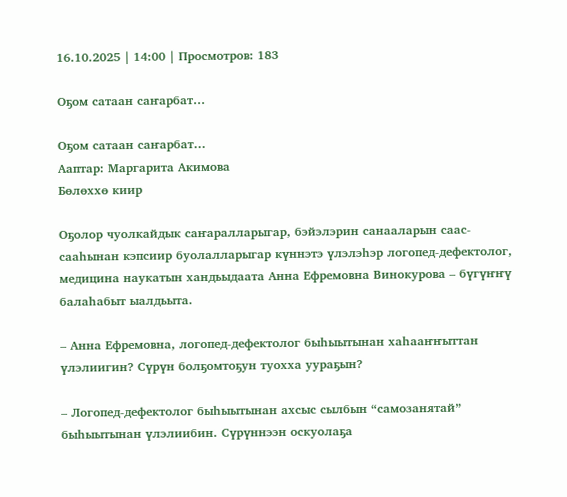16.10.2025 | 14:00 | Просмотров: 183

Оҕом сатаан саҥарбат…

Оҕом сатаан саҥарбат…
Ааптар: Маргарита Акимова
Бөлөххө киир

Оҕолор чуолкайдык саҥаралларыгар, бэйэлэрин санааларын саас-сааһынан кэпсиир буолалларыгар күннэтэ үлэлэһэр логопед-дефектолог, медицина наукатын хандьыдаата Анна Ефремовна Винокурова – бүгүҥҥү балаһабыт ыалдьыта.

– Анна Ефремовна, логопед-дефектолог быһыытынан хаһааҥҥыттан үлэлиигин? Сүрүн болҕомтоҕун туохха уураҕын?

– Логопед-дефектолог быһыытынан ахсыс сылбын “самозанятай” быһыытынан үлэлиибин. Сүрүннээн оскуолаҕа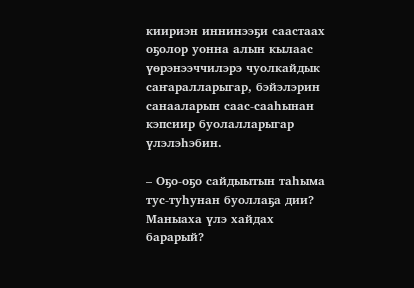киириэн иннинээҕи саастаах оҕолор уонна алын кылаас үөрэнээччилэрэ чуолкайдык саҥаралларыгар, бэйэлэрин санааларын саас-сааһынан кэпсиир буолалларыгар үлэлэһэбин.

– Оҕо-оҕо сайдыытын таһыма тус-туһунан буоллаҕа дии? Маныаха үлэ хайдах барарый?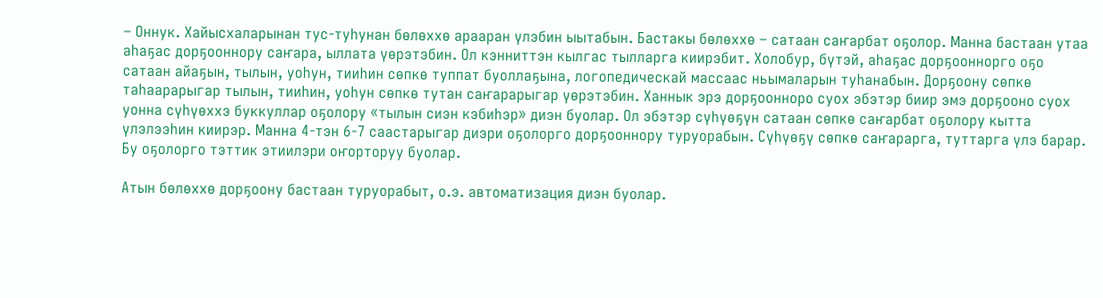– Оннук. Хайысхаларынан тус-туһунан бөлөххө арааран үлэбин ыытабын. Бастакы бөлөххө – сатаан саҥарбат оҕолор. Манна бастаан утаа аһаҕас дорҕооннору саҥара, ыллата үөрэтэбин. Ол кэнниттэн кылгас тылларга киирэбит. Холобур, бүтэй, аһаҕас дорҕооннорго оҕо сатаан айаҕын, тылын, уоһун, тииһин сөпкө туппат буоллаҕына, логопедическай массаас ньымаларын туһанабын. Дорҕоону сөпкө таһаарарыгар тылын, тииһин, уоһун сөпкө тутан саҥарарыгар үөрэтэбин. Ханнык эрэ дорҕоонноро суох эбэтэр биир эмэ дорҕооно суох уонна сүһүөххэ буккуллар оҕолору «тылын сиэн кэбиһэр» диэн буолар. Ол эбэтэр сүһүөҕүн сатаан сөпкө саҥарбат оҕолору кытта үлэлээһин киирэр. Манна 4-тэн 6-7 саастарыгар диэри оҕолорго дорҕооннору туруорабын. Сүһүөҕү сөпкө саҥарарга, туттарга үлэ барар. Бу оҕолорго тэттик этиилэри оҥорторуу буолар.

Атын бөлөххө дорҕоону бастаан туруорабыт, о.э. автоматизация диэн буолар.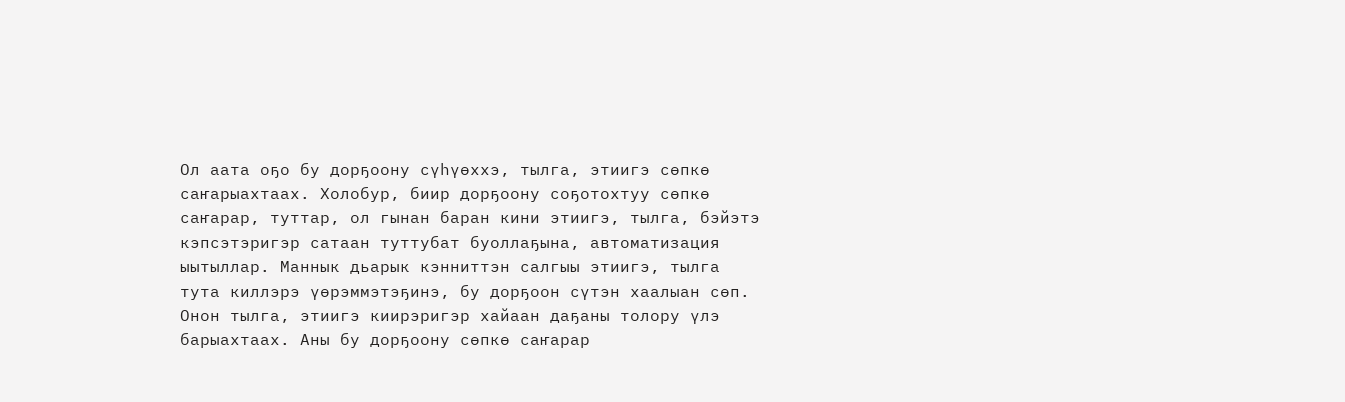Ол аата оҕо бу дорҕоону сүһүөххэ, тылга, этиигэ сөпкө саҥарыахтаах. Холобур, биир дорҕоону соҕотохтуу сөпкө саҥарар, туттар, ол гынан баран кини этиигэ, тылга, бэйэтэ кэпсэтэригэр сатаан туттубат буоллаҕына, автоматизация ыытыллар. Маннык дьарык кэнниттэн салгыы этиигэ, тылга тута киллэрэ үөрэммэтэҕинэ, бу дорҕоон сүтэн хаалыан сөп. Онон тылга, этиигэ киирэригэр хайаан даҕаны толору үлэ барыахтаах. Аны бу дорҕоону сөпкө саҥарар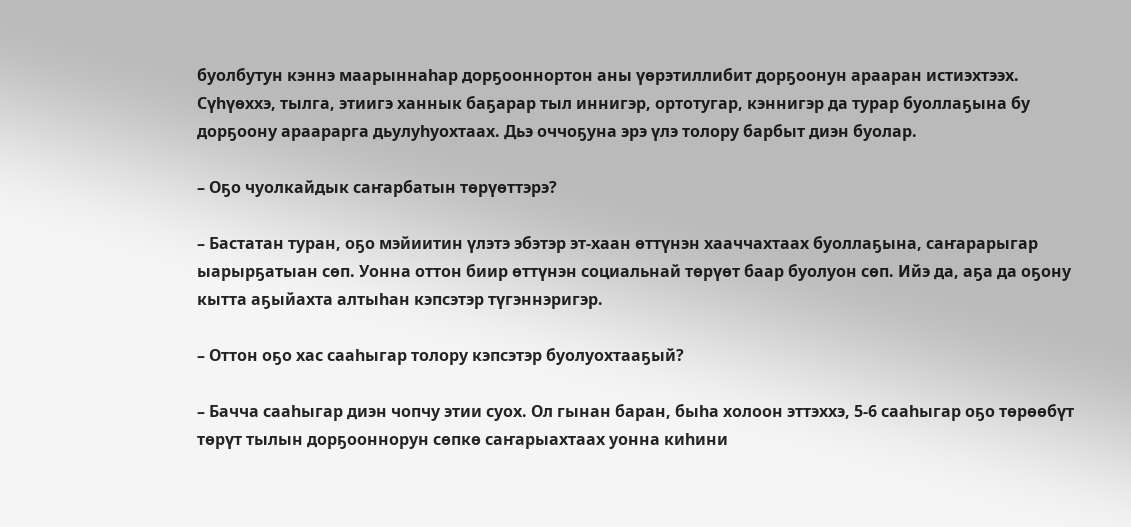буолбутун кэннэ маарыннаһар дорҕооннортон аны үөрэтиллибит дорҕоонун арааран истиэхтээх. Сүһүөххэ, тылга, этиигэ ханнык баҕарар тыл иннигэр, ортотугар, кэннигэр да турар буоллаҕына бу дорҕоону араарарга дьулуһуохтаах. Дьэ оччоҕуна эрэ үлэ толору барбыт диэн буолар.

– Оҕо чуолкайдык саҥарбатын төрүөттэрэ?

– Бастатан туран, оҕо мэйиитин үлэтэ эбэтэр эт-хаан өттүнэн хааччахтаах буоллаҕына, саҥарарыгар ыарырҕатыан сөп. Уонна оттон биир өттүнэн социальнай төрүөт баар буолуон сөп. Ийэ да, аҕа да оҕону кытта аҕыйахта алтыһан кэпсэтэр түгэннэригэр.

– Оттон оҕо хас сааһыгар толору кэпсэтэр буолуохтааҕый?

– Бачча сааһыгар диэн чопчу этии суох. Ол гынан баран, быһа холоон эттэххэ, 5-6 сааһыгар оҕо төрөөбүт төрүт тылын дорҕооннорун сөпкө саҥарыахтаах уонна киһини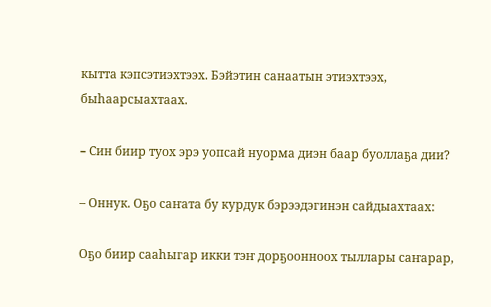кытта кэпсэтиэхтээх. Бэйэтин санаатын этиэхтээх, быһаарсыахтаах.

– Cин биир туох эрэ уопсай нуорма диэн баар буоллаҕа дии?

– Оннук. Оҕо саҥата бу курдук бэрээдэгинэн сайдыахтаах:

Оҕо биир сааһыгар икки тэҥ дорҕоонноох тыллары саҥарар,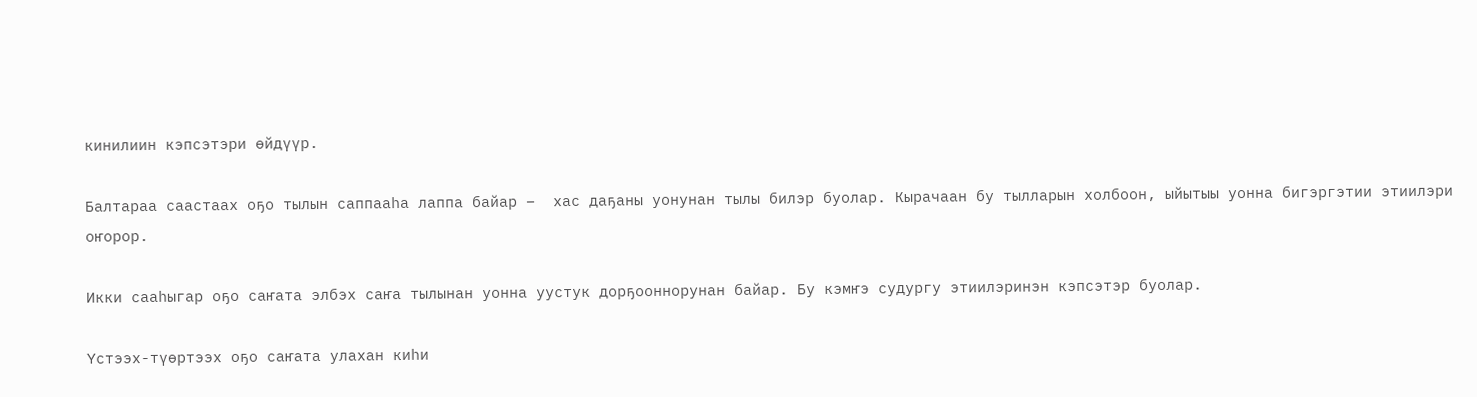кинилиин кэпсэтэри өйдүүр.

Балтараа саастаах оҕо тылын саппааһа лаппа байар –  хас даҕаны уонунан тылы билэр буолар. Кырачаан бу тылларын холбоон, ыйытыы уонна бигэргэтии этиилэри оҥорор.

Икки сааһыгар оҕо саҥата элбэх саҥа тылынан уонна уустук дорҕооннорунан байар. Бу кэмҥэ судургу этиилэринэн кэпсэтэр буолар.

Үстээх-түөртээх оҕо саҥата улахан киһи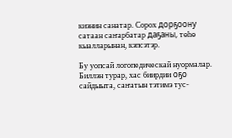киэнин санатар. Сорох дорҕоону сатаан саҥарбатар даҕаны, төһө кыалларынан, кэпсэтэр.

Бу уопсай логопедическай нуормалар. Биллэн турар, хас биирдии оҕо сайдыыта, саҥатын тэтимэ тус-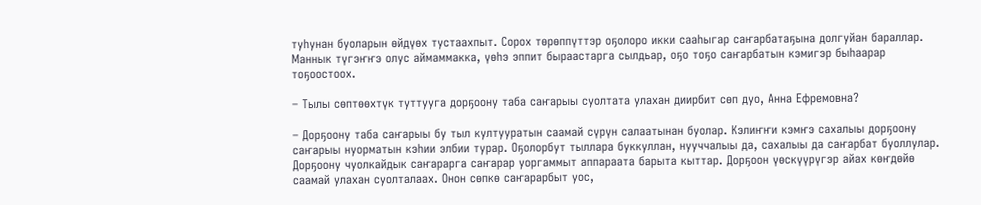туһунан буоларын өйдүөх тустаахпыт. Сорох төрөппүттэр оҕолоро икки сааһыгар саҥарбатаҕына долгуйан бараллар. Маннык түгэҥҥэ олус аймаммакка, үөһэ эппит быраастарга сылдьар, оҕо тоҕо саҥарбатын кэмигэр быһаарар тоҕоостоох.

– Тылы сөптөөхтүк туттууга дорҕоону таба саҥарыы суолтата улахан диирбит сөп дуо, Анна Ефремовна?

– Дорҕоону таба саҥарыы бу тыл култууратын саамай сүрүн салаатынан буолар. Кэлиҥҥи кэмҥэ сахалыы дорҕоону саҥарыы нуорматын кэһии элбии турар. Оҕолорбут тыллара буккуллан, нууччалыы да, сахалыы да саҥарбат буоллулар. Дорҕоону чуолкайдык саҥарарга саҥарар уоргаммыт аппараата барыта кыттар. Дорҕоон үөскүүрүгэр айах көҥдөйө саамай улахан суолталаах. Онон сөпкө саҥарарбыт уос,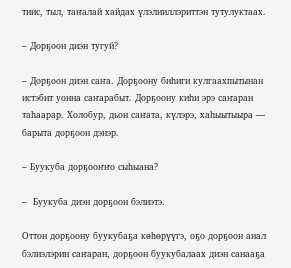тиис, тыл, таҥалай хайдах үлэлииллэриттэн тутулуктаах.

– Дорҕоон диэн тугуй?

– Дорҕоон диэн саҥа. Дорҕоону биһиги кулгаахпытынан истэбит уонна саҥарабыт. Дорҕоону киһи эрэ саҥаран таһаарар. Холобур, дьон саҥата, күлэрэ, хаһыытыыра — барыта дорҕоон дэнэр.

– Буукуба дорҕооҥҥо сыһыана?

–  Буукуба диэн дорҕоон бэлиэтэ.

Оттон дорҕоону буукубаҕа көһөрүүгэ, оҕо дорҕоон анал бэлиэлэрин саҥаран, дорҕоон буукубалаах диэн санааҕа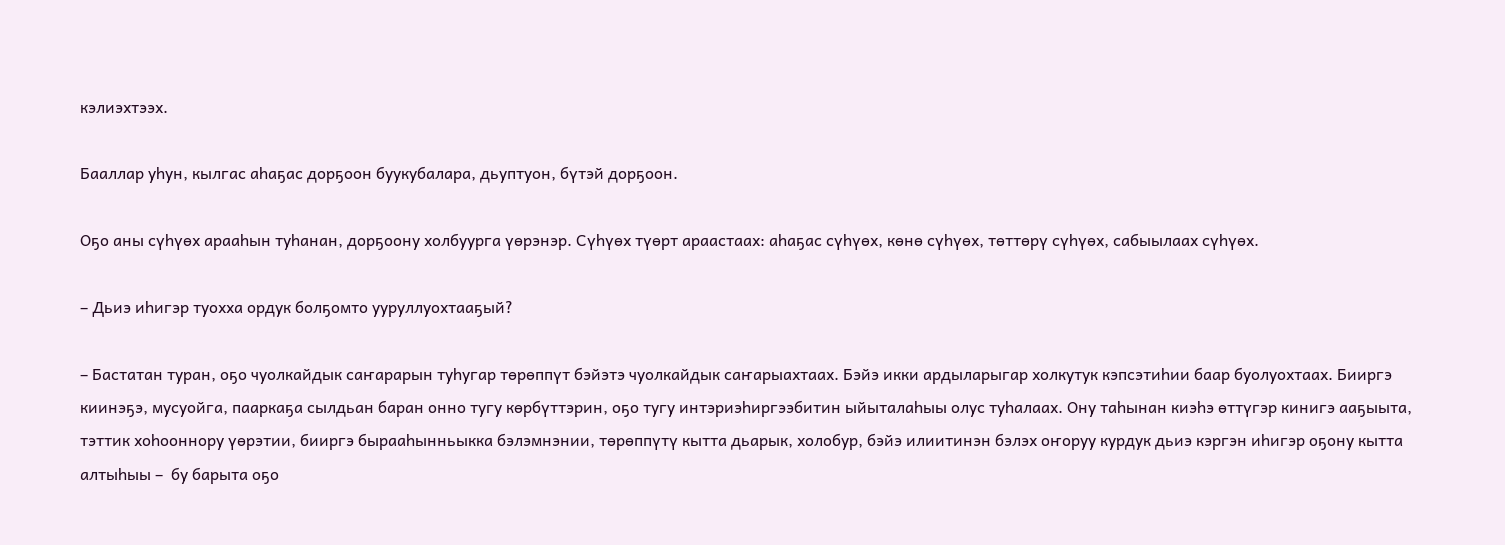кэлиэхтээх.

Бааллар уһун, кылгас аһаҕас дорҕоон буукубалара, дьуптуон, бүтэй дорҕоон.

Оҕо аны сүһүөх арааһын туһанан, дорҕоону холбуурга үөрэнэр. Сүһүөх түөрт араастаах: аһаҕас сүһүөх, көнө сүһүөх, төттөрү сүһүөх, сабыылаах сүһүөх.

– Дьиэ иһигэр туохха ордук болҕомто ууруллуохтааҕый?

– Бастатан туран, оҕо чуолкайдык саҥарарын туһугар төрөппүт бэйэтэ чуолкайдык саҥарыахтаах. Бэйэ икки ардыларыгар холкутук кэпсэтиһии баар буолуохтаах. Бииргэ киинэҕэ, мусуойга, пааркаҕа сылдьан баран онно тугу көрбүттэрин, оҕо тугу интэриэһиргээбитин ыйыталаһыы олус туһалаах. Ону таһынан киэһэ өттүгэр кинигэ ааҕыыта, тэттик хоһооннору үөрэтии, бииргэ бырааһынньыкка бэлэмнэнии, төрөппүтү кытта дьарык, холобур, бэйэ илиитинэн бэлэх оҥоруу курдук дьиэ кэргэн иһигэр оҕону кытта алтыһыы –  бу барыта оҕо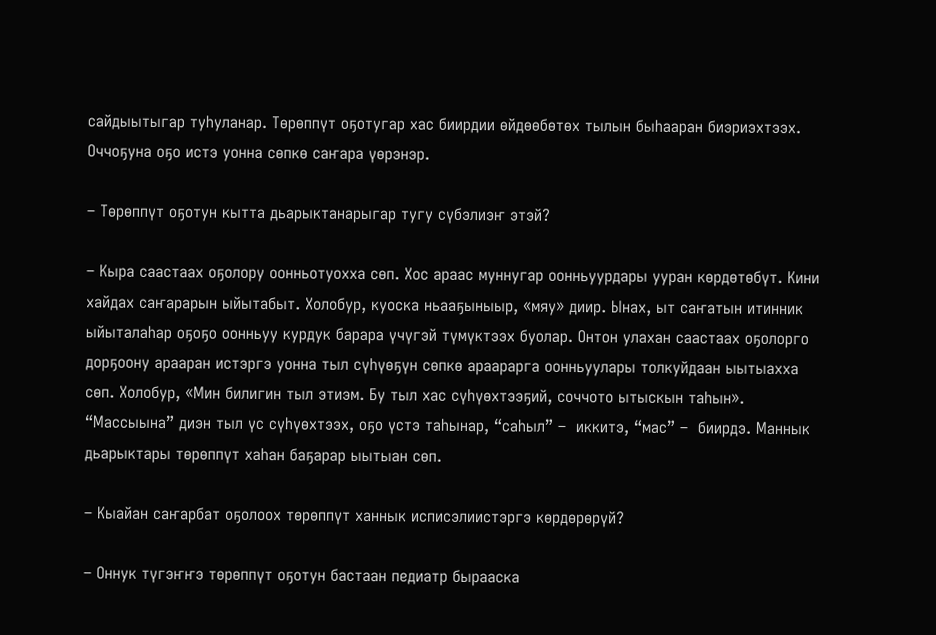сайдыытыгар туһуланар. Төрөппүт оҕотугар хас биирдии өйдөөбөтөх тылын быһааран биэриэхтээх. Оччоҕуна оҕо истэ уонна сөпкө саҥара үөрэнэр.

– Төрөппүт оҕотун кытта дьарыктанарыгар тугу сүбэлиэҥ этэй?

– Кыра саастаах оҕолору оонньотуохха сөп. Хос араас муннугар оонньуурдары ууран көрдөтөбүт. Кини хайдах саҥарарын ыйытабыт. Холобур, куоска ньааҕыныыр, «мяу» диир. Ынах, ыт саҥатын итинник ыйыталаһар оҕоҕо оонньуу курдук барара үчүгэй түмүктээх буолар. Онтон улахан саастаах оҕолорго дорҕоону арааран истэргэ уонна тыл сүһүөҕүн сөпкө араарарга оонньуулары толкуйдаан ыытыахха сөп. Холобур, «Мин билигин тыл этиэм. Бу тыл хас сүһүөхтээҕий, соччото ытыскын таһын». “Массыына” диэн тыл үс сүһүөхтээх, оҕо үстэ таһынар, “саһыл” –  иккитэ, “мас” –  биирдэ. Маннык дьарыктары төрөппүт хаһан баҕарар ыытыан сөп.

– Кыайан саҥарбат оҕолоох төрөппүт ханнык исписэлиистэргэ көрдөрөрүй?

– Оннук түгэҥҥэ төрөппүт оҕотун бастаан педиатр бырааска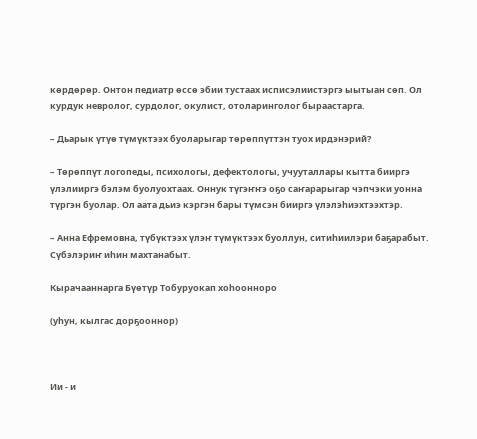көрдөрөр. Онтон педиатр өссө эбии тустаах исписэлиистэргэ ыытыан сөп. Ол курдук невролог, сурдолог, окулист, отоларинголог быраастарга.

– Дьарык үтүө түмүктээх буоларыгар төрөппүттэн туох ирдэнэрий?

– Төрөппүт логопеды, психологы, дефектологы, учууталлары кытта бииргэ үлэлииргэ бэлэм буолуохтаах. Оннук түгэҥҥэ оҕо саҥарарыгар чэпчэки уонна түргэн буолар. Ол аата дьиэ кэргэн бары түмсэн бииргэ үлэлэһиэхтээхтэр.

– Анна Ефремовна, түбүктээх үлэҥ түмүктээх буоллун, ситиһиилэри баҕарабыт. Сүбэлэриҥ иһин махтанабыт.

Кырачааннарга Бүөтүр Тобуруокап хоһоонноро

(уһун, кылгас дорҕооннор)



Ии - и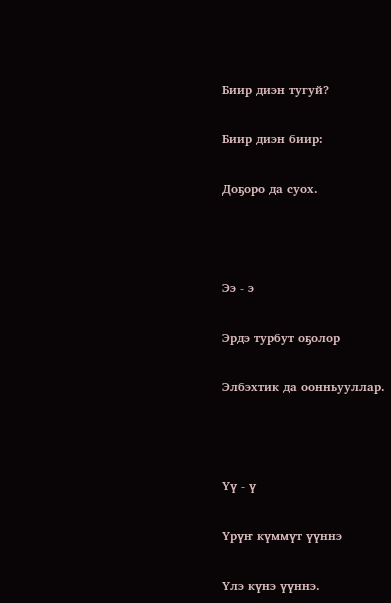Биир диэн тугуй?

Биир диэн биир:

Доҕоро да суох.



Ээ - э

Эрдэ турбут оҕолор

Элбэхтик да оонньууллар.



Үү - ү

Үрүҥ күммүт үүннэ

Үлэ күнэ үүннэ.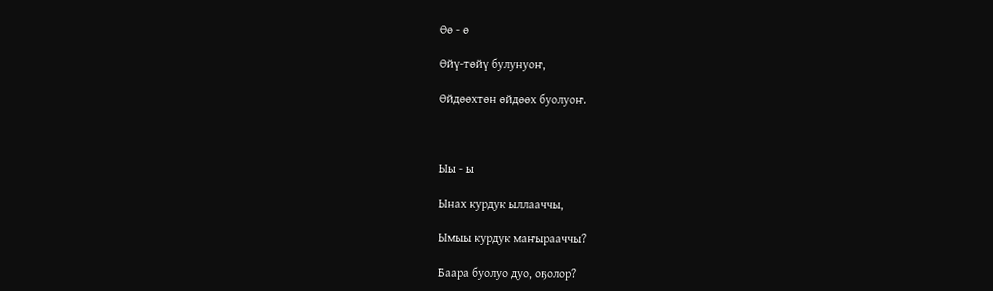Өө - ө

Өйү-төйү булунуоҥ,

Өйдөөхтөн өйдөөх буолуоҥ.



Ыы - ы

Ынах курдук ыллааччы,

Ымыы курдук маҥырааччы?

Баара буолуо дуо, оҕолор?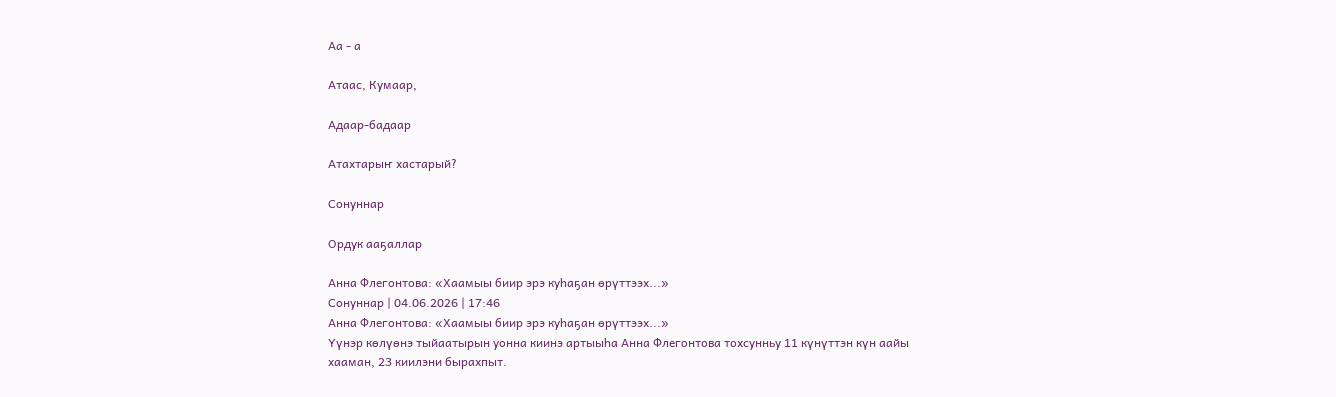Аа - а

Атаас, Кумаар,

Адаар-бадаар

Атахтарыҥ хастарый?

Сонуннар

Ордук ааҕаллар

Анна Флегонтова: «Хаамыы биир эрэ куһаҕан өрүттээх...»
Сонуннар | 04.06.2026 | 17:46
Анна Флегонтова: «Хаамыы биир эрэ куһаҕан өрүттээх...»
Үүнэр көлүөнэ тыйаатырын уонна киинэ артыыһа Анна Флегонтова тохсунньу 11 күнүттэн күн аайы хааман, 23 киилэни бырахпыт.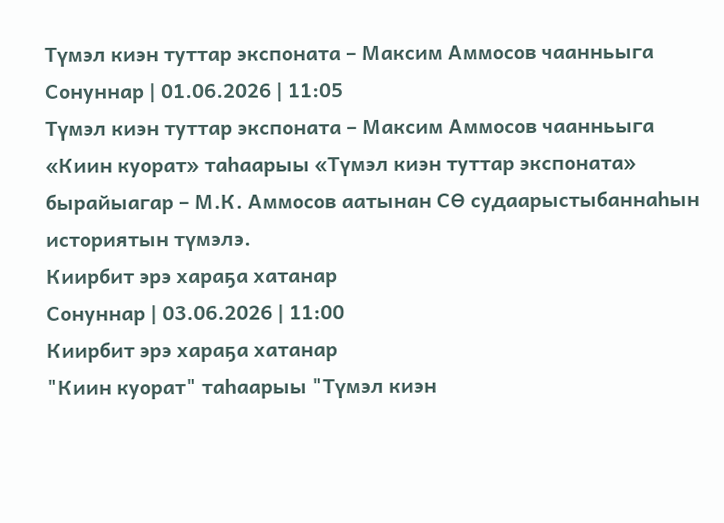Түмэл киэн туттар экспоната – Максим Аммосов чаанньыга
Сонуннар | 01.06.2026 | 11:05
Түмэл киэн туттар экспоната – Максим Аммосов чаанньыга
«Киин куорат» таһаарыы «Түмэл киэн туттар экспоната» бырайыагар – М.К. Аммосов аатынан СӨ судаарыстыбаннаһын историятын түмэлэ.
Киирбит эрэ хараҕа хатанар
Сонуннар | 03.06.2026 | 11:00
Киирбит эрэ хараҕа хатанар
"Киин куорат" таһаарыы "Түмэл киэн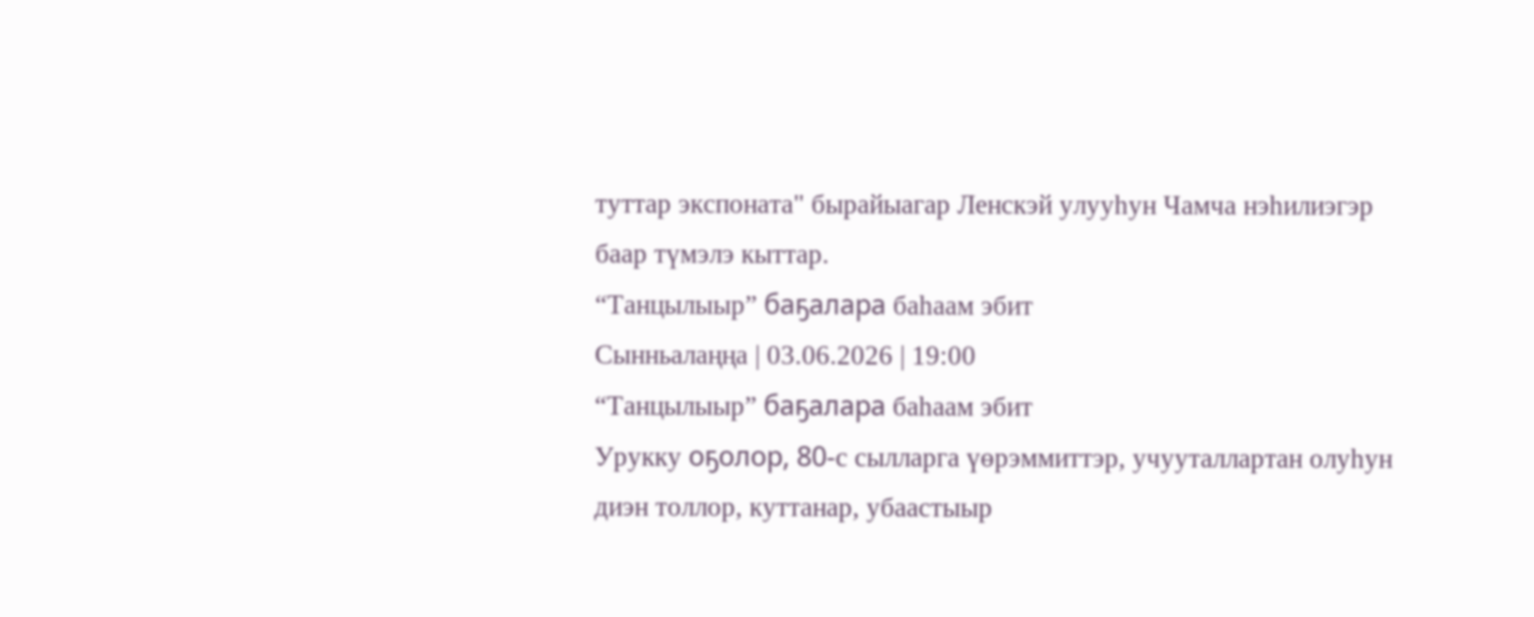туттар экспоната" бырайыагар Ленскэй улууһун Чамча нэһилиэгэр баар түмэлэ кыттар.
“Танцылыыр” баҕалара баһаам эбит
Сынньалаңңа | 03.06.2026 | 19:00
“Танцылыыр” баҕалара баһаам эбит
Урукку оҕолор, 80-с сылларга үөрэммиттэр, учууталлартан олуһун диэн толлор, куттанар, убаастыыр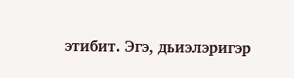этибит. Эгэ, дьиэлэригэр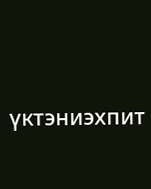үктэниэхпит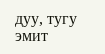дуу, тугу эмит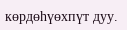көрдөһүөхпүт дуу.